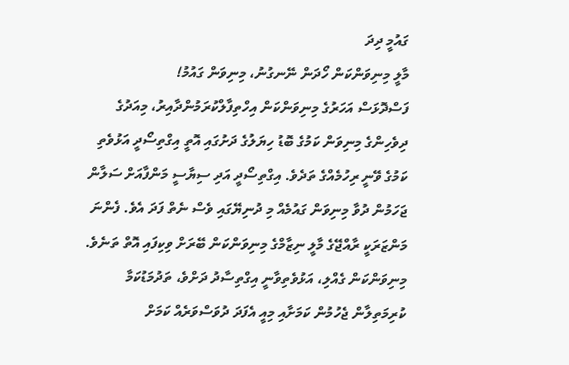ގައުމީ ދިދަ
މާލީ މިނިވަންކަން ހޯދަން ނޭނގުނު، މިނިވަން ގައުމު!
ފަސްދޮޅަސް އަހަރުގެ މިނިވަންކަން އިހްތިފާލްކުރަމުންދާއިރު، މިއަދުގެ ދިވެހިންގެ މިނިވަން ކަމުގެ ބޮޑު ހިޔަލުގެ ދަށުގައި އޮތީ އިގްތިސޯދީ އަޅުވެތި ކަމުގެ ވޭނީ ރިހުމެއްގެ ތަދެވެ. އިގްތިސޯދީ އަދި ސިޔާސީ މަންފާއަށް ސަލާން ޖަހަމުން ދުވާ މިނިވަން ގައުމެއް މި ދުނިޔޭގައި ވެސް ނެތް ފަދަ އެވެ. ފެންނަ މަންޒަރަކީ ރާއްޖޭގެ މާލީ ނިޒާމްގެ މިނިވަންކަން ބޭރަށް ވިކިފައި އޮތް ތަނެވެ.
މިނިވަންކަން ގެއްލި، އަޅުވެތިވާނީ އިގްތިސާދު ދަށްވެ، ތަދުމަޑުކަމާ ކުރިމަތިލާން ޖެހުމުން ކަމަށާއި މިއީ އެފަދަ ދުވަސްވަރެއް ކަމަށް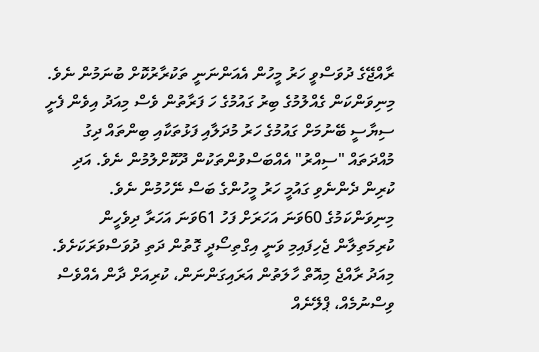ރާއްޖޭގެ ދުވަސްވީ ހަރު މީހުން އެއަންނަނީ ތަކުރާރުކޮށް ބުނަމުން ނެވެ. މިނިވަންކަން ގެއްލުމުގެ ބިރު ގައުމުގެ ހަ ފަރާތުން ވެސް މިއަދު އިވެން ފެށީ ސިޔާސީ ބޭނުމަށް ގައުމުގެ ހަރު މުދަލާއި ފަޅުތަކާއި ބިންތައް ދިގު މުއްދަތައް "ސިއްރު" އެއްބަސްވުންތަކުން ދޫކޮށްލުމުން ނެވެ. އަދި ކުރިން ދެންނެވި ގައުމީ ހަރު މީހުންގެ ބަސް ނޭހުމުން ނެވެ.
މިނިވަންކަމުގެ 60ވަނަ އަހަރަށް ފަހު 61ވަނަ އަހަރާ ދިވެހީން ކުރިމަތިލާން ޖެހިފައިމި ވަނީ އިގްތިސޯދީ ގޮތުން ދަތި ދުވަސްވަރަކަށެވެ. މިއަދު ރާއްޖެ މިއޮތް ހާލަތުން އަރައިގަންނަން، ކުރިއަށް ދާން އެއްވެސް ވިސްނުމެއް، ޕްލޭނެއް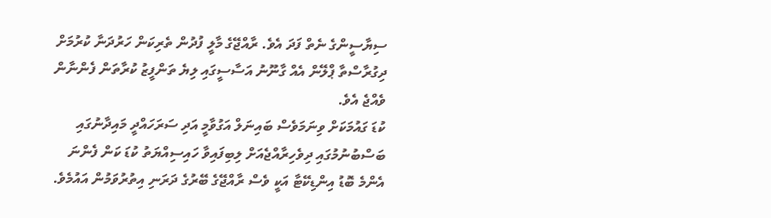ސިޔާސީންގެ ނެތް ފަދަ އެވެ. ރާއްޖޭގެ މާލީ ފުދުން ތެރިކަން ހަރުދަނާ ކުރުމަށް ދިގުރާސްތާ ޕްލޭން އެއް ގާނޫނު އަސާސީގައި ލިޔެ ތަންފީޒު ކުރާތަން ފެންނާން ވެއްޖެ އެވެ.
ކުޑަ ގައުމަކަށް ވިނަމަވެސް ބައިނަލް އަގުވާމީ އަދި ސަރަހައްދީ މައިދާނުގައި ބަސްބުނުމުގައި ދިވެހިރާއްޖެއަށް ލިބިފައިވާ ހައިސިއްޔަތު ކުޑަ ކަން ފެންނަ އެންމެ ބޮޑު އިންޑިކޭޓާ އަކީ ވެސް ރާއްޖޭގެ ބޭރުގެ ދަރަނި އިތުރުވަމުން އައުމެވެ.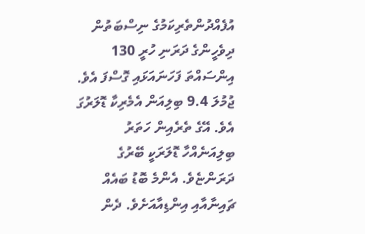އުފެއްދުންތެރިކަމުގެ ނިސްބަތުން ދިވެހީންގެ ދަރަނި ހުރީ 130 އިންސައްތަ ފަހަނައަޅައި ގޮސްފަ އެވެ. ޖުމުލަ 9.4 ބިލިއަން އެމެރިކާ ޑޮލަރުގަ އެވެ. އޭގެ ތެރެއިން ހަތަރު ބިލިއަނެއްހާ ޑޮލަރަކީ ބޭރުގެ ދަރަންޏެވެ. އެންމެ ބޮޑު ބައެއް ޗައިނާއާއި އިންޑިއާއަށެވެ. ދެން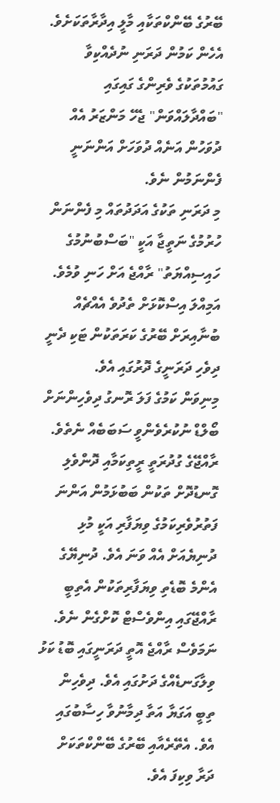ބޭރުގެ ބޭންކްތަކާއި މާލީ އިދާރާތަކަށެވެ. އެހެން ކަމުން ދަރަނި ނުދެއްކިވާ ގައުމުތަކުގެ ވެރިންގެ ގައިގައި "ބައްދާލައްވަން" ޖެހޭ މަންޒަރު އެއް ދުވަހުން އަނެއް ދުވަހަށް އަންނަނީ ފެންނަމުން ނެވެ.
މި ދަރަނި ތަކުގެ އަދަދުތައް މި ފެންނަން ހުރުމުގެ ނަތީޖާ އަކީ "ބަސްބުނުމުގެ ހައިސިއްޔަތު" ރާއްޖެ އަށް ހަނި ވުމެވެ. އަމިއްލަ އިސްކޮޅަށް ތެދުވެ އެއްޗެއް ބުނާއިރަށް ބޭރުގެ ކަރަތަކުން ޓަކި ދެނީ ދިވެހި ދަރަނީގެ ދޮރުގައި އެވެ.
މިނިވަން ކަމުގެ ފަލަ ރޮނގު ދިވެހިންނަށް ބޯލްޑް ނުކުރެވެންވީ ސަބަބެއް ނެތެވެ. ރާއްޖޭގެ ގުދުރަތީ ރީތިކަމާއި ދޮންވެލި ގޮނޑުދޮށް ތަކުން ބަބުޅަމުން އަންނަ ފަތުރުވެރިކަމުގެ ވިޔަފާރި އަކީ މުޅި ދުނިޔެއަށް އެއް ވަނަ އެވެ. ދުނިޔޭގެ އެންމެ ބޮޑެތި ވިޔަފާރިތަކުން އެތިބީ ރާއްޖޭގައި އިންވެސްޓް ކޮށްގެން ނެވެ. ނަމަވެސް ރާއްޖެ އޮތީ ދަރަނީގައި ބޮޑު ކަޅު ވިލާގަނޑެއްގެ ދަށުގައި އެވެ. ދިވެހިން ތިބީ އަގަޔާ އަތާ ދިމާނުވާ ހިސާބުގައި އެވެ. އެތޭރެއާއި ބޭރުގެ ބޭންކްތަކަށް ދަރާ ވިކިފަ އެވެ.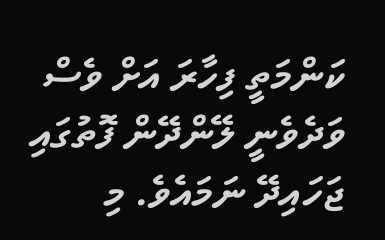ކަންމަތީ ފިހާރަ އަށް ވެސް ވަދެވެނީ ލޭންދޭން ފޮތުގައި ޖަހައިދޭ ނަމައެވެ. މި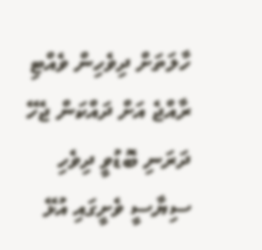ހާލަތަށް ދިވެހިން ވެއްޓި ރާއްޖެ އަށް ދައްކަން ޖެހޭ ދަރަނި ބޮޑުވީ ދިވެހި ސިޔާސީ ވެށީގައި އުޅޭ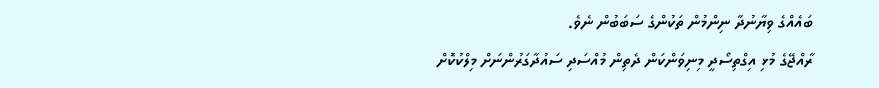ބައެއްގެ ވިޔާނުދާ ނިންމުން ތަކުންގެ ސަބަބުން ނެވެ.
ރާއްޖޭގެ މުޅި އިގްތިސޯދީ މިނިވަންކަން ދެތިން މުއްސަދި ސައުދާގަރުންނަށް މިލްކުކޮށް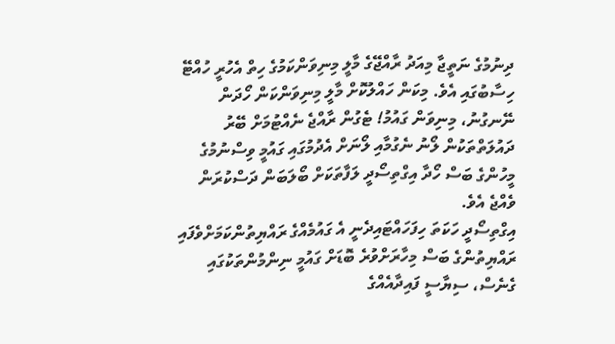ދިނުމުގެ ނަތީޖާ މިއަދު ރާއްޖޭގެ މާލީ މިނިވަންކަމުގެ ހިތް އެހުރީ ހުއްޓޭ ހިސާބުގައި އެވެ. މިކަން ހައްލުކޮށް މާލީ މިނިވަންކަން ހޯދަން ނޭނގުނު، މިނިވަން ގައުމު! ޓެގުން ރާއްޖެ ނެއްޓުމަށް ބޭރު ދައުލަތްތަކުން ލޯނު ނެގުމާއި ލޯނަށް އެދުމުގައި ގައުމީ ވިސްނުމުގެ މީހުންގެ ބަސް ހޯދާ އިގްތިސޯދީ ލަފާތަކަށް ބޯލަބަން ދަސްކުރަން ވެއްޖެ އެވެ.
އިގްތިސޯދީ ހަކަތަ ހިފަހައްޓައިދެނީ އެ ގައުމެއްގެ ރައްޔިތުންކަމަށްވެފައި ރައްޔިތުންގެ ބަސް މިހާރަށްވުރެ ބޮޑަށް ގައުމީ ނިންމުންތަކުގައި ގެނެސް، ސިޔާސީ ފައިދާއެއްގެ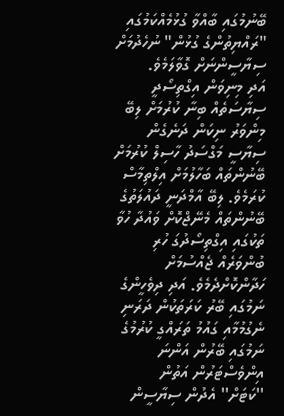ބޭނުމުގައި ބާއްވާ ގުޅުމެއްކަމުގައި "ރައްޔިތުންގެ ގުޅުން" ނުހެދުމަށް ސިޔާސީންނަށް ގޮވާލަމެވެ.
އަދި މިނިވަން އިގްތިސޯދީ ސިޔާސަތެއް ބިނާ ކުރުމަށް ލިބޭ މިންވަރު ނިކަން ދަނެގެން ސިޔާސީ މަގްސަދު ހާސިލް ކުރުމަށް ބޭނުންތައް ބަހާލުމަށް އިލްތިމާސް ކުރަމެވެ. ލިބޭ އާމްދަނީ ދައުލަތުގެ ބޭނުންތައް މެނޭޖްކޮށް ވައުދާ ހުވާ ތަކުގައި އިގްތިސޯދުގަ ހުރި ބުންވަރެއް ޖެއްސުމަށް ހަދާންކޮށްދެމެވެ. އަދި ދިވެހީންގެ ނަމުގައި ބޭރު ކަރަތަކުން ދަރަނި ނެގުމުމާއި ގައުމު ތަރައްގީ ކުރުމުގެ ނަމުގައި ބޭރުން އަންނަ އިންވެސްޓަރުން އަތުން ''ކަޓަށް'' އެދުން ސިޔާސީން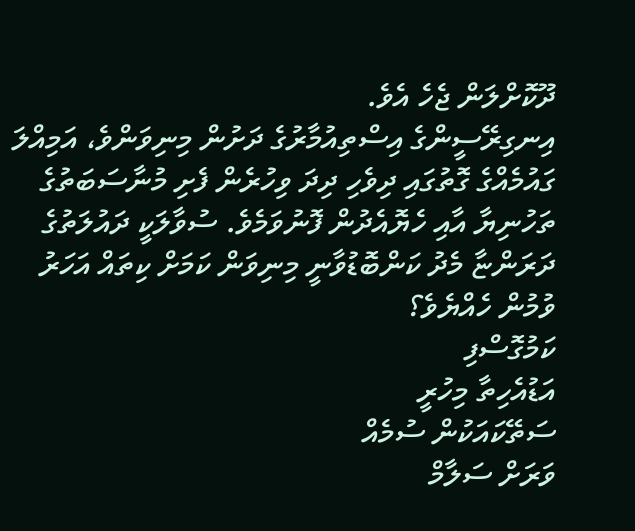ދޫކޮށްލަން ޖެހެ އެވެ.
އިނގިރޭސީންގެ އިސްތިއުމާރުގެ ދަށުން މިނިވަންވެ، އަމިއްލަ ގައުމެއްގެ ގޮތުގައި ދިވެހި ދިދަ ވިހުރެން ފެށި މުނާސަބަތުގެ ތަހުނިޔާ އާއި ހެޔޮއެދުން ފޮނުވަމެވެ. ސުވާލަކީ ދައުލަތުގެ ދަރަންޏާ މެދު ކަންބޮޑުވާނީ މިނިވަން ކަމަށް ކިތައް އަހަރު ވުމުން ހެއްޔެވެ؟
ކަމުގޮސްފި
އަޑުއެހިތާ މިހުރީ
ސަތޭކައަކުން ސުމެއް
ވަރަށް ސަލާމް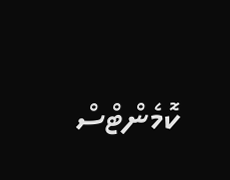ކޮމެންޓްސް